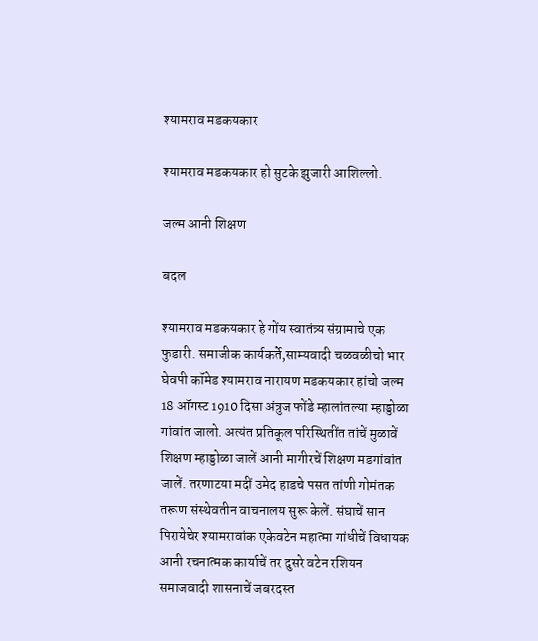श्यामराव मडकयकार

श्यामराव मडकयकार हो सुटके झुजारी आशिल्लो.

जल्म आनी शिक्षण

बदल

श्यामराव मडकयकार हे गोंय स्वातंत्र्य संग्रामाचे एक फुडारी. समाजीक कार्यकर्ते,साम्यवादी चळवळीचो भार घेवपी कॉमेड श्यामराव नारायण मडकयकार हांचो जल्म 18 ऑगस्ट 1910 दिसा अंत्रुज फोंडे म्हालांतल्या म्हाड्डोळा गांवांत जालो. अत्यंत प्रतिकूल परिस्थितींत तांचें मुळावें शिक्षण म्हाड्डोळा जालें आनी मागीरचें शिक्षण मडगांवांत जालें. तरणाटया मदीं उमेद हाडचे पसत तांणी गोमंतक तरूण संस्थेवतीन वाचनालय सुरू केलें. संघाचें सान पिरायेचेर श्यामरावांक एकेवटेन महात्मा गांधीचें विधायक आनी रचनात्मक कार्याचें तर दुसरे वटेन रशियन समाजवादी शासनाचें जबरदस्त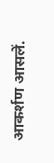आकर्शण आसलें.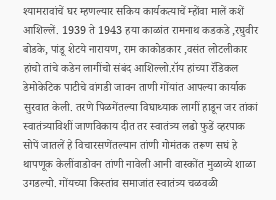श्यामरावांचें घर म्हणल्यार सकिय कार्यकत्याचें म्होंवा मालें कशें आशिल्लें. 1939 ते 1943 हया काळांत रामनाथ कडकडे ,रघुवीर बोडके, पांडू शेटये नारायण, राम काकोडकार ,वसंत लोटलीकार हांचो तांचे कडेन लागींचो संबंद आशिल्लो.रॉय हांच्या रॅडिकल डेमोकेटिक पाटीचे वांगडी जावन ताणी गोंयांत आपल्या कार्याक सुरवात केली. तरणे पिळगेंतल्या विघाथ्याक लागीं हाडून जर तांकां स्वातंत्र्याविशीं जाणविकाय दीत तर स्वातंत्र्य लढो फुडें व्हरपाक सोपें जातलें हे विचारसणेंतल्यान तांणी गोमंतक तरूण सघं हे थापणूक केलींवाडोवन तांणी नावेली आनी वास्कोंत मुळाव्ये शाळा उगडल्यो. गोंयच्या किस्तांव समाजांत स्वातंत्र्य चळवळी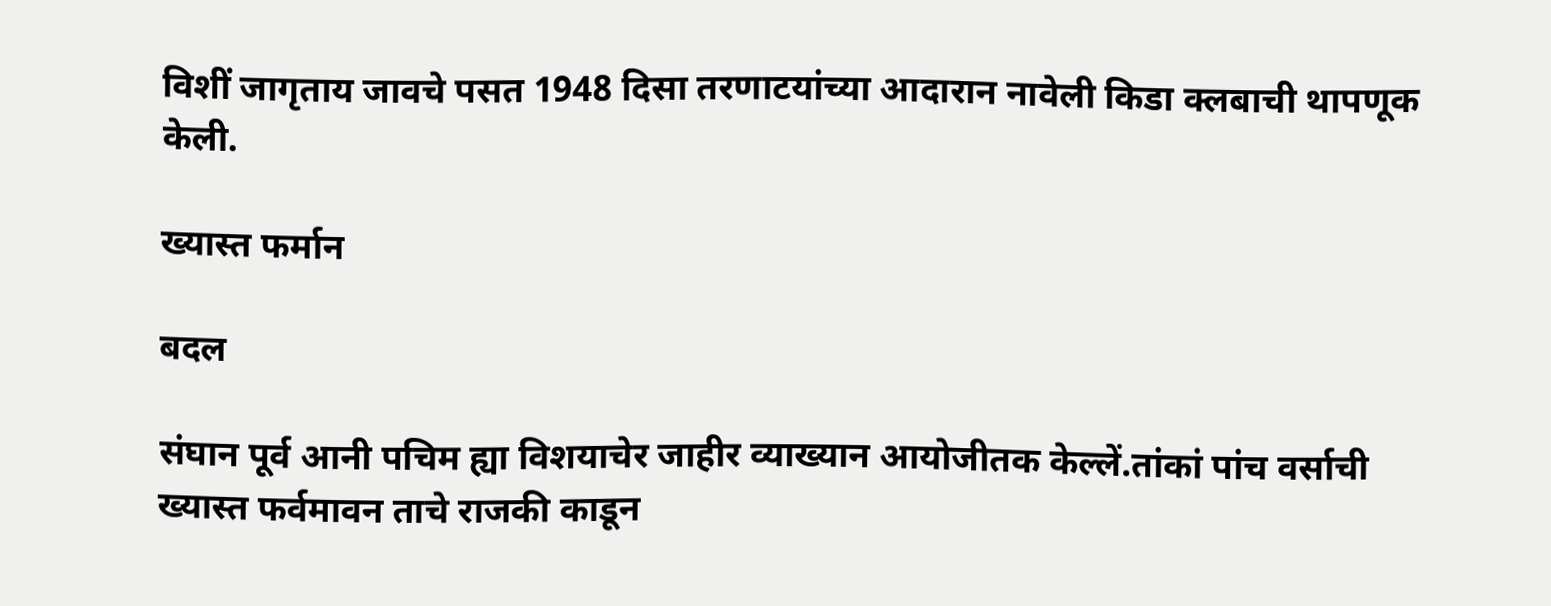विशीं जागृताय जावचे पसत 1948 दिसा तरणाटयांच्या आदारान नावेली किडा क्लबाची थापणूक केली.

ख्यास्त फर्मान

बदल

संघान पूर्व आनी पचिम ह्या विशयाचेर जाहीर व्याख्यान आयोजीतक केल्लें.तांकां पांच वर्साची ख्यास्त फर्वमावन ताचे राजकी काडून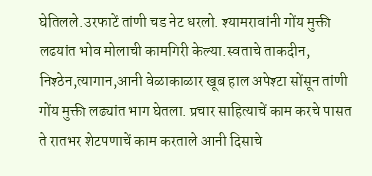घेतिलले.उरफाटें तांणी चड नेट धरलो. श्यामरावांनी गोंय मुक्ती लढयांत भोव मोलाची कामगिरी केल्या.स्वताचे ताकदीन, निश्ठेन,त्यागान,आनी वेळाकाळार खूब हाल अपेश्टा सोंसून तांणी गोंय मुक्ती लढ्यांत भाग घेतला. प्रचार साहित्याचें काम करचे पासत ते रातभर शेटपणाचें काम करताले आनी दिसाचे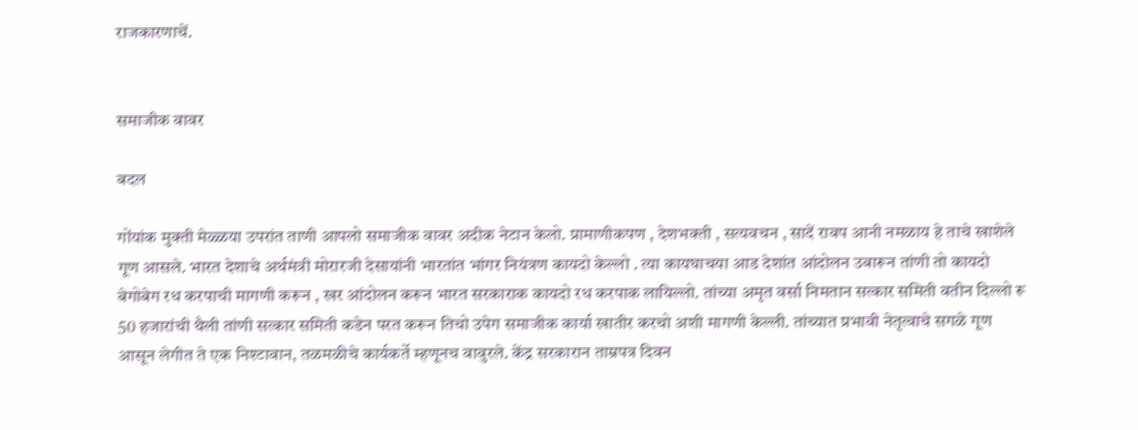राजकारणाचें.


समाजीक वावर

बदल

गोंयांक मुक्ती मेळ्ळया उपरांत ताणी आपलो समाजीक वावर अदीक नेटान केलो. प्रामाणीकपण , देशभक्ती , सत्यवचन , सादें रावप आनी नमळाय हे ताचे खाशेले गूण आसले. भारत देशाचे अर्थमंत्री मोरारजी देसायांनी भारतांत भांगर नियंत्रण कायदो केल्लो . त्या कायघाचया आड देशांत आंदोलन उबारून तांणी तो कायदो बेगोबेग रध करपाची मागणी करून , खर आंदोलन करून भारत सरकाराक कायदो रध करपाक लायिल्लो. तांच्या अमृत वर्सा निमतान सत्कार समिती वतीन दिल्लो रू 50 हजारांची थैली तांणी सत्कार समिती कडेन परत करून तिचो उपेग समाजीक कार्या खातीर करचो अशी मागणी केल्ली. तांच्यात प्रभावी नेतृत्वाचे सगळे गूण आसून लेगीत ते एक निश्टावान, तळमळीचे कार्यकर्ते म्हणूनच वावुरले. केंद्र सरकारान ताम्रपत्र दिवन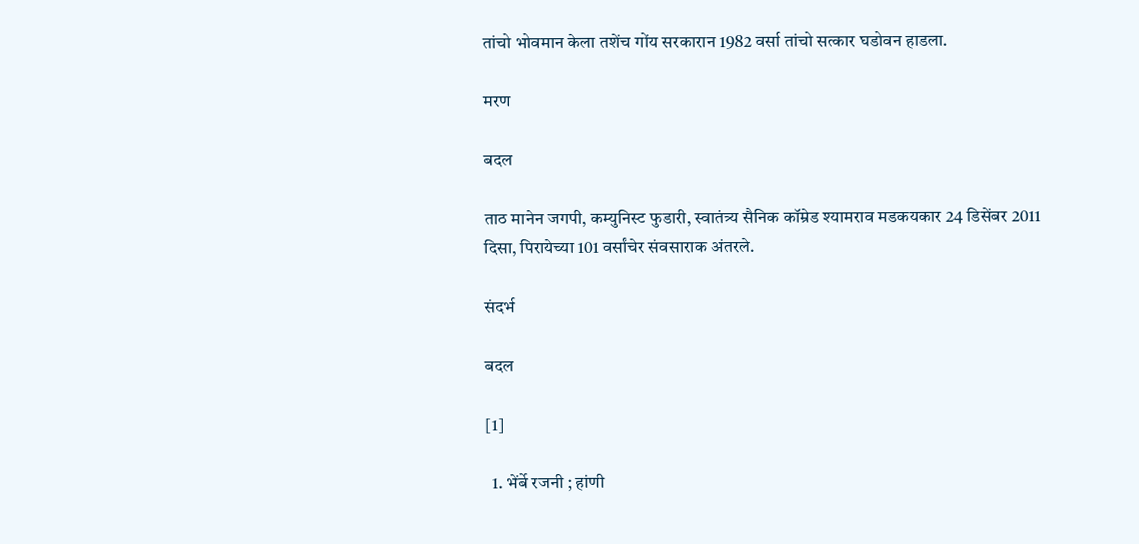तांचो भोवमान केला तशेंच गोंय सरकारान 1982 वर्सा तांचो सत्कार घडोवन हाडला.

मरण

बदल

ताठ मानेन जगपी, कम्युनिस्ट फुडारी, स्वातंत्र्य सैनिक कॉम्रेड श्यामराव मडकयकार 24 डिसेंबर 2011 दिसा, पिरायेच्या 101 वर्सांचेर संवसाराक अंतरले.

संदर्भ

बदल

[1]

  1. भेंर्बे रजनी ; हांणी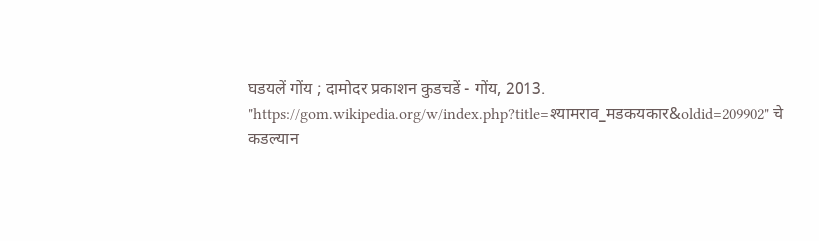घडयलें गोंय ; दामोदर प्रकाशन कुडचडें - गोंय, 2013.
"https://gom.wikipedia.org/w/index.php?title=श्यामराव_मडकयकार&oldid=209902" चे कडल्यान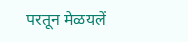परतून मेळयलें